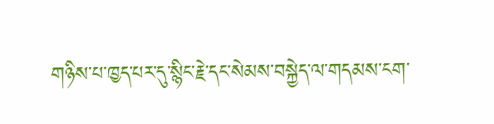གཉིས་པ་ཁྱད་པར་དུ་སྙིང་རྗེ་དང་སེམས་བསྐྱེད་ལ་གདམས་ངག་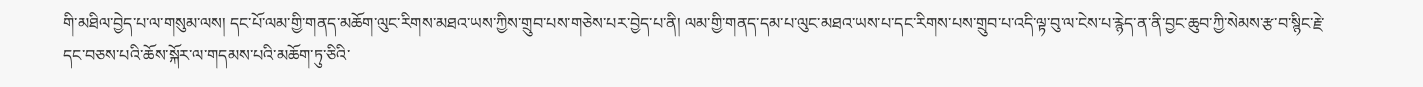གི་མཐིལ་བྱེད་པ་ལ་གསུམ་ལས། དང་པོ་ལམ་གྱི་གནད་མཆོག་ལུང་རིགས་མཐའ་ཡས་ཀྱིས་གྲུབ་པས་གཅེས་པར་བྱེད་པ་ནི། ལམ་གྱི་གནད་དམ་པ་ལུང་མཐའ་ཡས་པ་དང་རིགས་པས་གྲུབ་པ་འདི་ལྟ་བུ་ལ་ངེས་པ་རྙེད་ན་ནི་བྱང་ཆུབ་ཀྱི་སེམས་རྩ་བ་སྙིང་རྗེ་དང་བཅས་པའི་ཆོས་སྐོར་ལ་གདམས་པའི་མཆོག་ཏུ་ཅིའི་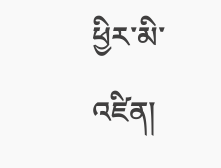ཕྱིར་མི་འཛིན།